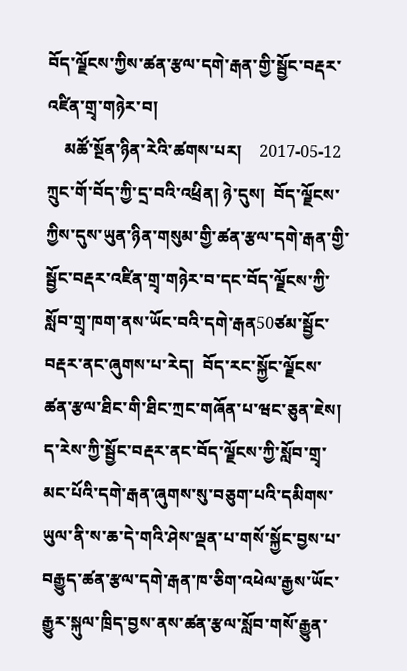བོད་ལྗོངས་ཀྱིས་ཚན་རྩལ་དགེ་རྒན་གྱི་སྦྱོང་བརྡར་འཛིན་གྲྭ་གཉེར་བ།
    མཚོ་སྔོན་ཉིན་རེའི་ཚགས་པར།    2017-05-12
ཀྲུང་གོ་བོད་ཀྱི་དྲ་བའི་འཕྲིན། ཉེ་དུས།  བོད་ལྗོངས་ཀྱིས་དུས་ཡུན་ཉིན་གསུམ་གྱི་ཚན་རྩལ་དགེ་རྒན་གྱི་སྦྱོང་བརྡར་འཛིན་གྲྭ་གཉེར་བ་དང་བོད་ལྗོངས་ཀྱི་སློབ་གྲྭ་ཁག་ནས་ཡོང་བའི་དགེ་རྒན50ཙམ་སྦྱོང་བརྡར་ནང་ཞུགས་པ་རེད།  བོད་རང་སྐྱོང་ལྗོངས་ཚན་རྩལ་ཐིང་གི་ཐིང་ཀྲང་གཞོན་པ་ཝང་ཅུན་ཇེས།  ད་རེས་ཀྱི་སྦྱོང་བརྡར་ནང་བོད་ལྗོངས་ཀྱི་སློབ་གྲྭ་མང་པོའི་དགེ་རྒན་ཞུགས་སུ་བཅུག་པའི་དམིགས་ཡུལ་ནི་ས་ཆ་དེ་གའི་ཤེས་ལྡན་པ་གསོ་སྐྱོང་བྱས་པ་བརྒྱུད་ཚན་རྩལ་དགེ་རྒན་ཁ་ཅིག་འཕེལ་རྒྱས་ཡོང་རྒྱུར་སྐུལ་ཁྲིད་བྱས་ནས་ཚན་རྩལ་སློབ་གསོ་རྒྱུན་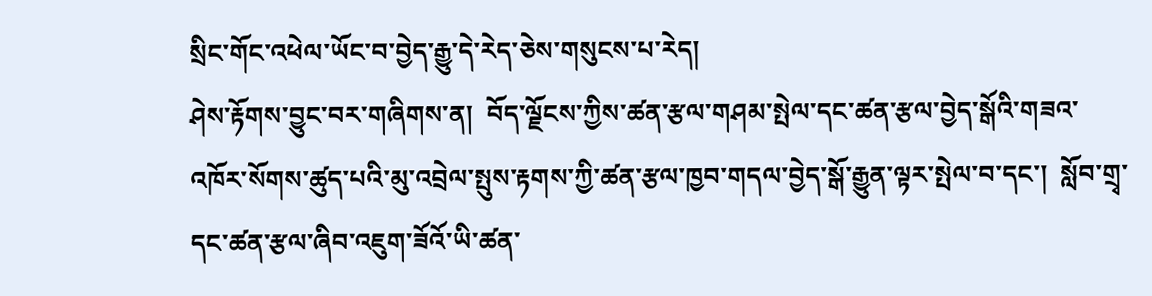སྲིང་གོང་འཕེལ་ཡོང་བ་བྱེད་རྒྱུ་དེ་རེད་ཅེས་གསུངས་པ་རེད།
ཤེས་རྟོགས་བྱུང་བར་གཞིགས་ན།  བོད་ལྗོངས་ཀྱིས་ཚན་རྩལ་གཤམ་སྤེལ་དང་ཚན་རྩལ་བྱེད་སྒོའི་གཟའ་འཁོར་སོགས་ཚུད་པའི་མུ་འབྲེལ་སྤུས་རྟགས་ཀྱི་ཚན་རྩལ་ཁྱབ་གདལ་བྱེད་སྒོ་རྒྱུན་ལྟར་སྤེལ་བ་དང་།  སློབ་གྲྭ་དང་ཚན་རྩལ་ཞིབ་འཇུག་ཟོའོ་ཡི་ཚན་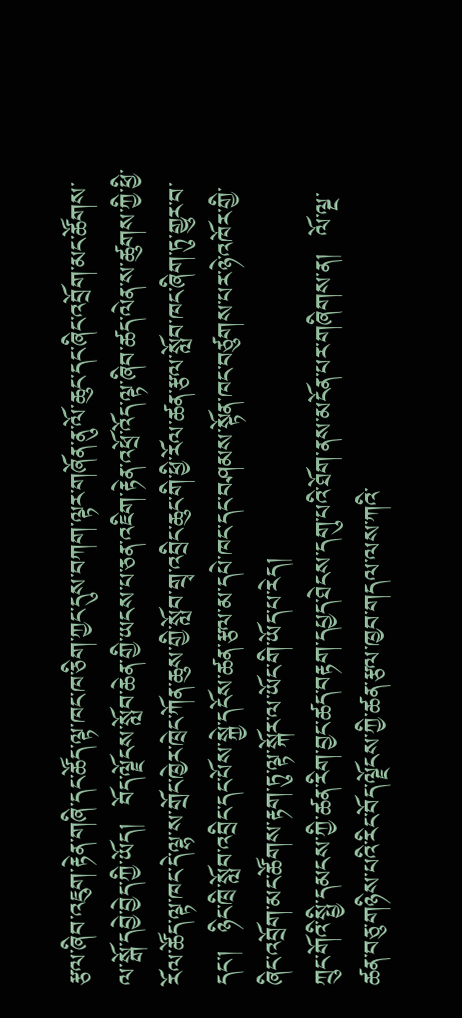རྩལ་ཞིབ་འཇུག་རྟེན་གཞི་དང་ཚོད་ལྟ་ཁང་ཁ་ཅིག་ཀྱང་དུས་བཀག་ལྟར་གཞོན་ནུ་ལོ་ཆུང་དང་ཞིང་འབྲོག་མང་ཚོགས་ལ་སྒོ་དབྱེ་བྱེད་ཀྱི་ཡོད།  བོད་ལྗོངས་སློབ་ཆེན་གྱི་ཡངས་པ་ཅན་འཇིག་རྟེན་འཕྲོ་འོད་ལྟ་ཞིབ་ཚད་ལེན་ས་ཚུགས་ཀྱི་ཕྱི་རོལ་ཚོད་ལྟ་ཁང་དེ་ལྷ་ས་གྲོང་ཁྱེར་ཁྲེང་ཀོན་ཆུས་གྱི་སློབ་གྲྭ་འབྲིང་ཆུང་གི་ཕྱི་རོལ་ཚན་རྩལ་སློབ་ཁང་ཞིག་ཏུ་གྱུར་བ་དང་།  ཉིང་ཁྲི་སློབ་འབྲིང་དང་པོས་སྐྱེ་དངོས་ཚན་རྩལ་མ་དཔེ་ཁང་དང་བཤམས་སྟོན་ཁང་བཙུགས་པར་ཉེ་འཁོར་གྱི་ཞིང་འབྲོག་མང་ཚོགས་རྟག་ཏུ་ལྟ་སྐོར་ལ་ཡོང་གི་ཡོད་པ་རེད།
ཀྲུང་གོའི་སྤྱི་དམངས་ཀྱི་ཚན་རིག་བྱང་ཚད་བརྟག་དཔྱད་ཐེངས་དགུ་པའི་ཐོག་ནས་མངོན་པར་གཞིགས་ན།  ལོ་ལྔ་ཚན་བཅུ་གཉིས་པའི་རིང་བོད་ལྗོངས་ཀྱི་ཚན་རྩལ་ཁྱབ་གདལ་ལས་ཀའི་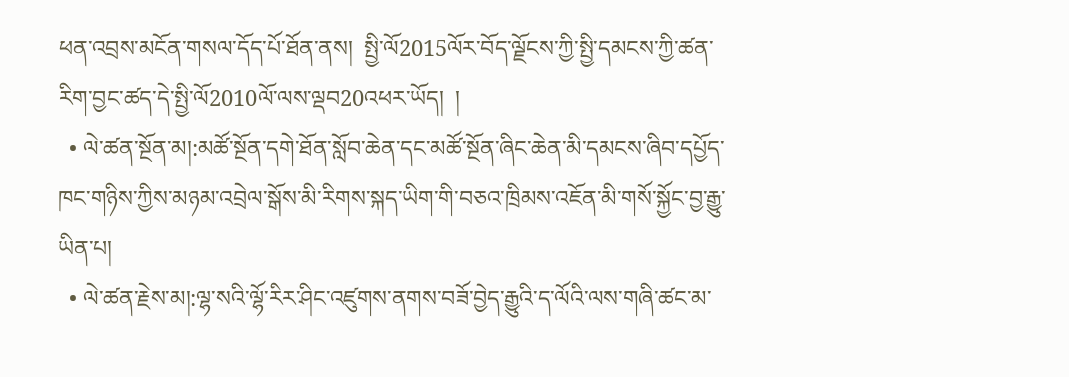ཕན་འབྲས་མངོན་གསལ་དོད་པོ་ཐོན་ནས།  སྤྱི་ལོ2015ལོར་བོད་ལྗོངས་ཀྱི་སྤྱི་དམངས་ཀྱི་ཚན་རིག་བྱང་ཚད་དེ་སྤྱི་ལོ2010ལོ་ལས་ལྡབ20འཕར་ཡོད།  །
  • ལེ་ཚན་སྔོན་མ།:མཚོ་སྔོན་དགེ་ཐོན་སློབ་ཆེན་དང་མཚོ་སྔོན་ཞིང་ཆེན་མི་དམངས་ཞིབ་དཔྱོད་ཁང་གཉིས་ཀྱིས་མཉམ་འབྲེལ་སྒོས་མི་རིགས་སྐད་ཡིག་གི་བཅའ་ཁྲིམས་འཇོན་མི་གསོ་སྐྱོང་བྱ་རྒྱུ་ཡིན་པ།
  • ལེ་ཚན་རྗེས་མ།:ལྷ་སའི་ལྷོ་རིར་ཤིང་འཛུགས་ནགས་བཟོ་བྱེད་རྒྱུའི་ད་ལོའི་ལས་གཞི་ཚང་མ་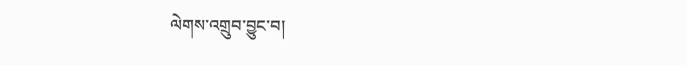ལེགས་འགྲུབ་བྱུང་བ།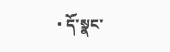• དོ་སྣང་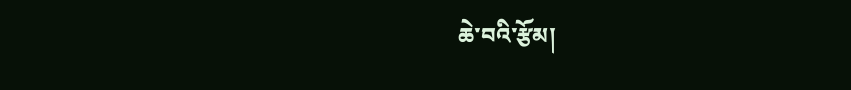ཆེ་བའི་རྩོམ།